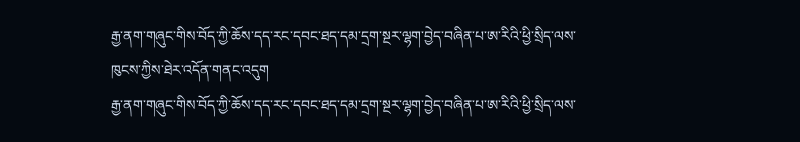རྒྱ་ནག་གཞུང་གིས་བོད་ཀྱི་ཆོས་དད་རང་དབང་ཐད་དམ་དྲག་སྔར་ལྷག་བྱེད་བཞིན་པ་ཨ་རིའི་ཕྱི་སྲིད་ལས་ཁུངས་ཀྱིས་ཐེར་འདོན་གནང་འདུག
རྒྱ་ནག་གཞུང་གིས་བོད་ཀྱི་ཆོས་དད་རང་དབང་ཐད་དམ་དྲག་སྔར་ལྷག་བྱེད་བཞིན་པ་ཨ་རིའི་ཕྱི་སྲིད་ལས་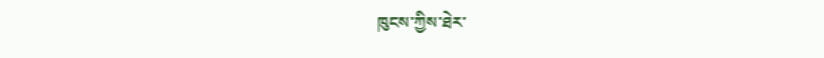ཁུངས་ཀྱིས་ཐེར་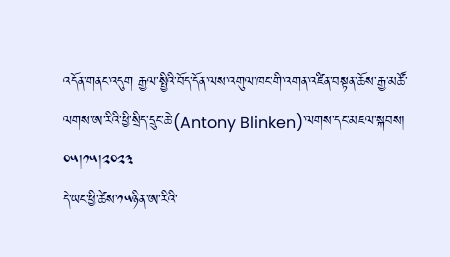འདོན་གནང་འདུག རྒྱལ་སྤྱིའི་བོད་དོན་ལས་འགུལ་ཁང་གི་འགན་འཛིན་བསྟན་ཆོས་རྒྱ་མཚོ་ལགས་ཨ་རིའི་ཕྱི་སྲིད་དྲུང་ཆེ་(Antony Blinken)་ལགས་དང་མཇལ་སྐབས། ༠༥།༡༥།༢༠༢༣
དེ་ཡང་ཕྱི་ཚེས་༡༥ཉིན་ཨ་རིའི་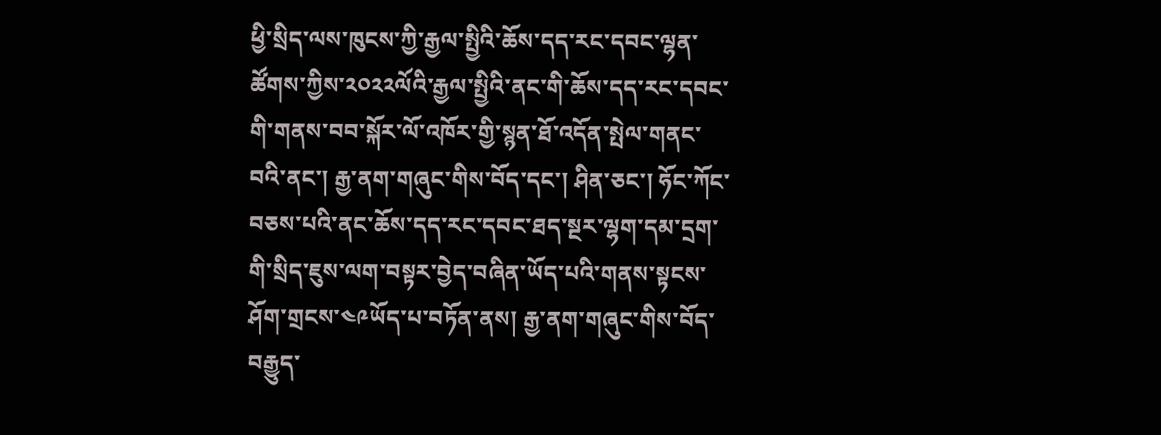ཕྱི་སྲིད་ལས་ཁུངས་ཀྱི་རྒྱལ་སྤྱིའི་ཆོས་དད་རང་དབང་ལྷན་ཚོགས་ཀྱིས་༢༠༢༢ལོའི་རྒྱལ་སྤྱིའི་ནང་གི་ཆོས་དད་རང་དབང་གི་གནས་བབ་སྐོར་ལོ་འཁོར་གྱི་སྙན་ཐོ་འདོན་སྤེལ་གནང་བའི་ནང་། རྒྱ་ནག་གཞུང་གིས་བོད་དང་། ཤིན་ཅང་། ཧོང་ཀོང་བཅས་པའི་ནང་ཆོས་དད་རང་དབང་ཐད་སྔར་ལྷག་དམ་དྲག་གི་སྲིད་ཇུས་ལག་བསྟར་བྱེད་བཞིན་ཡོད་པའི་གནས་སྟངས་ཤོག་གྲངས་༤༩ཡོད་པ་བཏོན་ནས། རྒྱ་ནག་གཞུང་གིས་བོད་བརྒྱུད་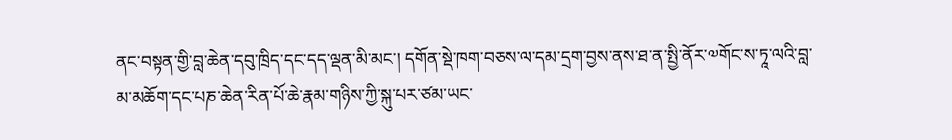ནང་བསྟན་གྱི་བླ་ཆེན་དབུ་ཁྲིད་དང་དད་ལྡན་མི་མང་། དགོན་སྡེ་ཁག་བཅས་ལ་དམ་དྲག་བྱས་ནས་ཐ་ན་སྤྱི་ནོར་༧གོང་ས་ཏཱ་ལའི་བླ་མ་མཆོག་དང་པཎ་ཆེན་རིན་པོ་ཆེ་རྣམ་གཉིས་ཀྱི་སྐུ་པར་ཙམ་ཡང་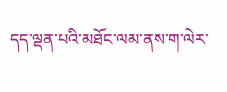དད་ལྡན་པའི་མཐོང་ལམ་ནས་ག་ལེར་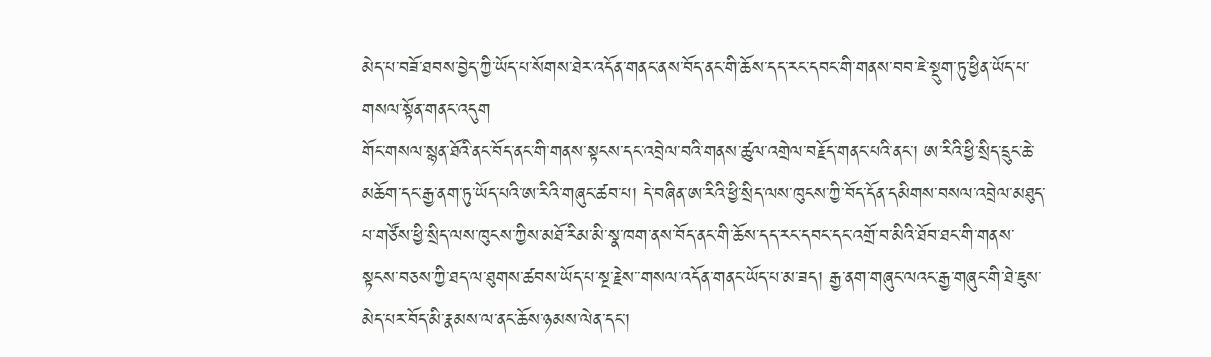མེད་པ་བཟོ་ཐབས་བྱེད་ཀྱི་ཡོད་པ་སོགས་ཐེར་འདོན་གནང་ནས་བོད་ནང་གི་ཆོས་དད་རང་དབང་གི་གནས་བབ་ཇེ་སྡུག་ཏུ་ཕྱིན་ཡོད་པ་གསལ་སྟོན་གནང་འདུག
གོང་གསལ་སྙན་ཐོའི་ནང་བོད་ནང་གི་གནས་སྟངས་དང་འབྲེལ་བའི་གནས་ཚུལ་འགྲེལ་བརྗོད་གནང་པའི་ནང་། ཨ་རིའི་ཕྱི་སྲིད་དྲུང་ཆེ་མཆོག་དང་རྒྱ་ནག་ཏུ་ཡོད་པའི་ཨ་རིའི་གཞུང་ཚབ་པ། དེ་བཞིན་ཨ་རིའི་ཕྱི་སྲིད་ལས་ཁུངས་ཀྱི་བོད་དོན་དམིགས་བསལ་འབྲེལ་མཐུད་པ་གཙོས་ཕྱི་སྲིད་ལས་ཁུངས་ཀྱིས་མཐོ་རིམ་མི་སྣ་ཁག་ནས་བོད་ནང་གི་ཆོས་དད་རང་དབང་དང་འགྲོ་བ་མིའི་ཐོབ་ཐང་གི་གནས་སྟངས་བཅས་ཀྱི་ཐད་ལ་ཐུགས་ཚབས་ཡོད་པ་སྔ་རྗེས་་གསལ་འདོན་གནང་ཡོད་པ་མ་ཟད། རྒྱ་ནག་གཞུང་ལའང་རྒྱ་གཞུང་གི་ཐེ་ཇུས་མེད་པར་བོད་མི་རྣམས་ལ་ནང་ཆོས་ཉམས་ལེན་དང་།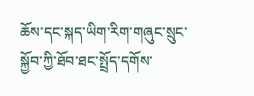ཆོས་དང་སྐད་ཡིག་རིག་གཞུང་སྲུང་སྐྱོབ་ཀྱི་ཐོབ་ཐང་སྤྲོད་དགོས་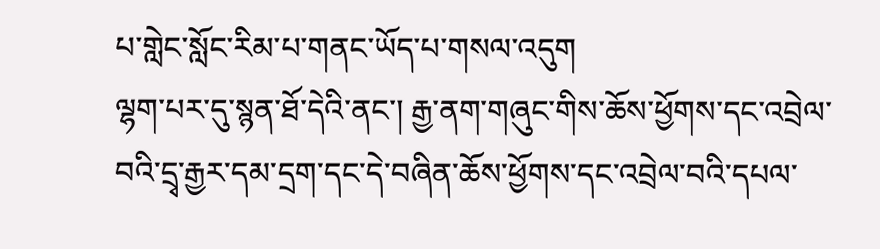པ་གླེང་སློང་རིམ་པ་གནང་ཡོད་པ་གསལ་འདུག
ལྷག་པར་དུ་སྙན་ཐོ་དེའི་ནང་། རྒྱ་ནག་གཞུང་གིས་ཆོས་ཕྱོགས་དང་འབྲེལ་བའི་དྲྭ་རྒྱར་དམ་དྲག་དང་དེ་བཞིན་ཆོས་ཕྱོགས་དང་འབྲེལ་བའི་དཔལ་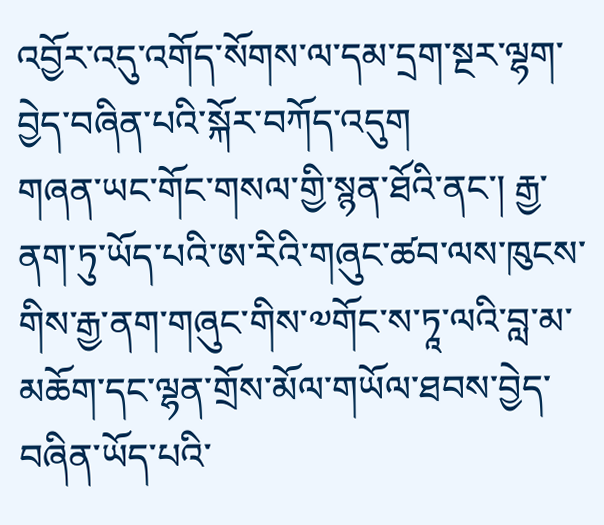འབྱོར་འདུ་འགོད་སོགས་ལ་དམ་དྲག་སྔར་ལྷག་བྱེད་བཞིན་པའི་སྐོར་བཀོད་འདུག
གཞན་ཡང་གོང་གསལ་གྱི་སྙན་ཐོའི་ནང་། རྒྱ་ནག་ཏུ་ཡོད་པའི་ཨ་རིའི་གཞུང་ཚབ་ལས་ཁུངས་གིས་རྒྱ་ནག་གཞུང་གིས་༧གོང་ས་ཏཱ་ལའི་བླ་མ་མཆོག་དང་ལྷན་གྲོས་མོལ་གཡོལ་ཐབས་བྱེད་བཞིན་ཡོད་པའི་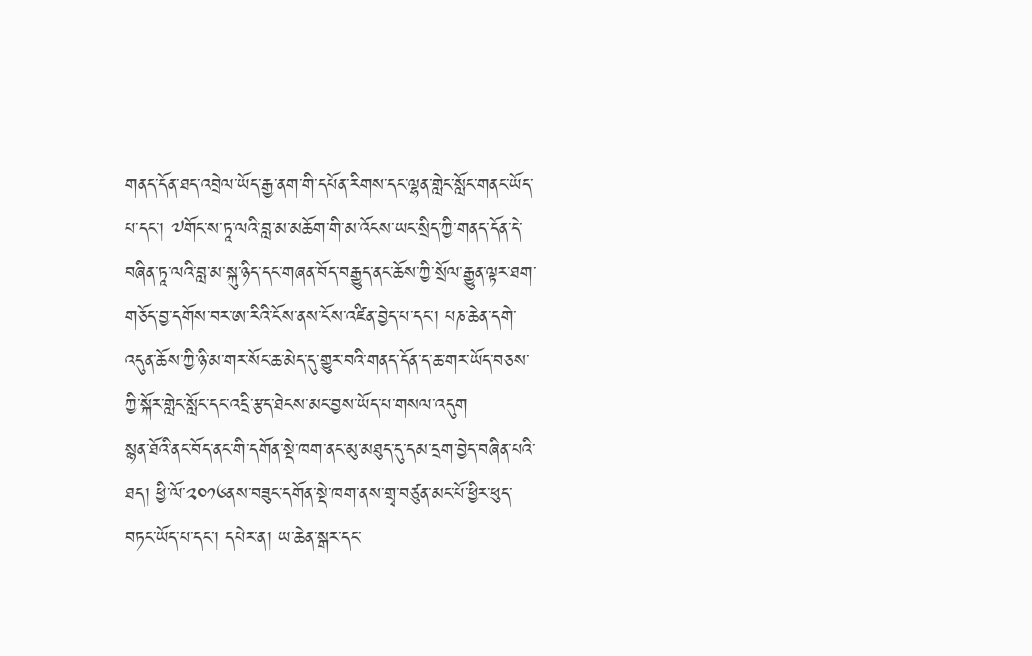གནད་དོན་ཐད་འབྲེལ་ཡོད་རྒྱ་ནག་གི་དཔོན་རིགས་དང་ལྷན་གླེང་སློང་གནང་ཡོད་པ་དང་། ༧གོང་ས་ཏཱ་ལའི་བླ་མ་མཆོག་གི་མ་འོངས་ཡང་སྲིད་ཀྱི་གནད་དོན་དེ་བཞིན་ཏཱ་ལའི་བླ་མ་སྐུ་ཉིད་དང་གཞན་བོད་བརྒྱུད་ནང་ཆོས་ཀྱི་སྲོལ་རྒྱུན་ལྟར་ཐག་གཅོད་བྱ་དགོས་བར་ཨ་རིའི་ངོས་ནས་ངོས་འཛིན་བྱེད་པ་དང་། པཎ་ཆེན་དགེ་འདུན་ཆོས་ཀྱི་ཉི་མ་གར་སོང་ཆ་མེད་དུ་གྱུར་བའི་གནད་དོན་ད་ཆ་གར་ཡོད་བཅས་ཀྱི་སྐོར་གླེང་སློང་དང་འདྲི་རྩད་ཐེངས་མང་བྱས་ཡོད་པ་གསལ་འདུག
སྙན་ཐོའི་ནང་བོད་ནང་གི་དགོན་སྡེ་ཁག་ནང་མུ་མཐུད་དུ་དམ་དྲག་བྱེད་བཞིན་པའི་ཐད། ཕྱི་ལོ་༢༠༡༦ནས་བཟུང་དགོན་སྡེ་ཁག་ནས་གྲྭ་བཙུན་མང་པོ་ཕྱིར་ཕུད་བཏང་ཡོད་པ་དང་། དཔེར་ན། ཡ་ཆེན་སྒར་དང་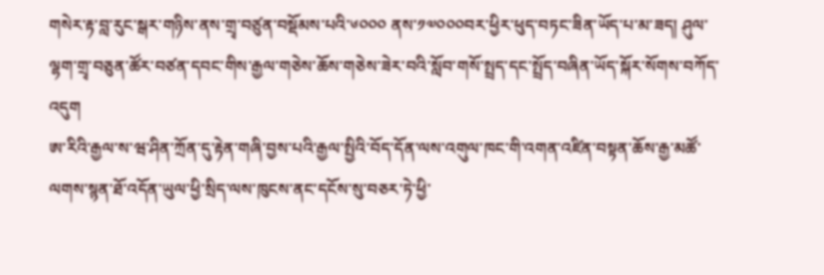གསེར་རྟ་བླ་རུང་སྒར་གཉིས་ནས་གྲྭ་བཙུན་བསྡོམས་པའི་༦༠༠༠ ནས་༡༧༠༠༠བར་ཕྱིར་ཕུད་བཏང་ཟིན་ཡོད་པ་མ་ཟད། ཤུལ་ལྷག་གྲྭ་བཅུན་ཚོར་བཙན་དབང་གིས་རྒྱལ་གཅེས་ཆོས་གཅེས་ཟེར་བའི་སློབ་གསོ་སྤྲད་དང་སྤྲོད་བཞིན་ཡོད་སྐོར་སོགས་བཀོད་འདུག
ཨ་རིའི་རྒྱལ་ས་ཝ་ཤིན་ཀྲོན་དུ་རྟེན་གཞི་བྱས་པའི་རྒྱལ་སྤྱིའི་བོད་དོན་ལས་འགུལ་ཁང་གི་འགན་འཛིན་བསྟན་ཆོས་རྒྱ་མཚོ་ལགས་སྙན་ཐོ་འདོན་ཡུལ་ཕྱི་སྲིད་ལས་ཁུངས་ནང་དངོས་སུ་བཅར་ཏེ་ཕྱི་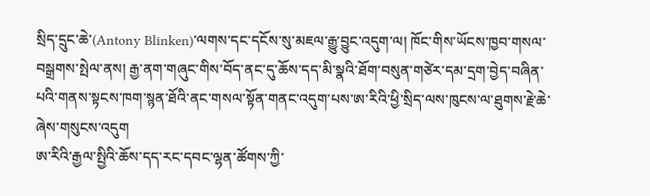སྲིད་དྲུང་ཆེ་(Antony Blinken)་ལགས་དང་དངོས་སུ་མཇལ་རྒྱུ་བྱུང་འདུག་ལ། ཁོང་གིས་ཡོངས་ཁྱབ་གསལ་བསྒྲགས་སྤེལ་ནས། རྒྱ་ནག་གཞུང་གིས་བོད་ནང་དུ་ཆོས་དད་མི་སྣའི་ཐོག་བསུན་གཙེར་དམ་དྲག་བྱེད་བཞིན་པའི་གནས་སྟངས་ཁག་སྙན་ཐོའི་ནང་གསལ་སྟོན་གནང་འདུག་པས་ཨ་རིའི་ཕྱི་སྲིད་ལས་ཁུངས་ལ་ཐུགས་རྗེ་ཆེ་ཞེས་གསུངས་འདུག
ཨ་རིའི་རྒྱལ་སྤྱིའི་ཆོས་དད་རང་དབང་ལྷན་ཚོགས་ཀྱི་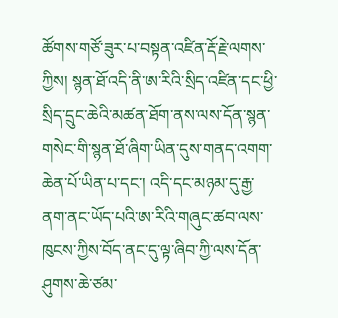ཚོགས་གཙོ་ཟུར་པ་བསྟན་འཛིན་རྡོ་རྗེ་ལགས་ཀྱིས། སྙན་ཐོ་འདི་ནི་ཨ་རིའི་སྲིད་འཛིན་དང་ཕྱི་སྲིད་དྲུང་ཆེའི་མཚན་ཐོག་ནས་ལས་དོན་སྙན་གསེང་གི་སྙན་ཐོ་ཞིག་ཡིན་དུས་གནད་འགག་ཆེན་པོ་ཡིན་པ་དང་། འདི་དང་མཉམ་དུ་རྒྱ་ནག་ནང་ཡོད་པའི་ཨ་རིའི་གཞུང་ཚབ་ལས་ཁུངས་ཀྱིས་བོད་ནང་དུ་ལྟ་ཞིབ་ཀྱི་ལས་དོན་ཤུགས་ཆེ་ཙམ་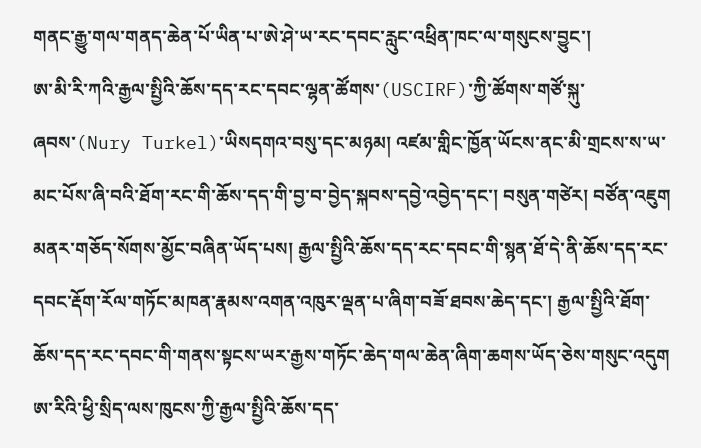གནང་རྒྱུ་གལ་གནད་ཆེན་པོ་ཡིན་པ་ཨེ་ཤེ་ཡ་རང་དབང་རླུང་འཕྲིན་ཁང་ལ་གསུངས་བྱུང་།
ཨ་མི་རི་ཀའི་རྒྱལ་སྤྱིའི་ཆོས་དད་རང་དབང་ལྷན་ཚོགས་(USCIRF)་ཀྱི་ཚོགས་གཙོ་སྐུ་ཞབས་(Nury Turkel)་ཡིསདགའ་བསུ་དང་མཉམ། འཛམ་གླིང་ཁྱོན་ཡོངས་ནང་མི་གྲངས་ས་ཡ་མང་པོས་ཞི་བའི་ཐོག་རང་གི་ཆོས་དད་གི་བྱ་བ་བྱེད་སྐབས་དབྱེ་འབྱེད་དང་། བསུན་གཙེར། བཙོན་འཇུག མནར་གཅོད་སོགས་མྱོང་བཞིན་ཡོད་པས། རྒྱལ་སྤྱིའི་ཆོས་དད་རང་དབང་གི་སྙན་ཐོ་དེ་ནི་ཆོས་དད་རང་དབང་རྡོག་རོལ་གཏོང་མཁན་རྣམས་འགན་འཁུར་ལྡན་པ་ཞིག་བཟོ་ཐབས་ཆེད་དང་། རྒྱལ་སྤྱིའི་ཐོག་ཆོས་དད་རང་དབང་གི་གནས་སྟངས་ཡར་རྒྱས་གཏོང་ཆེད་གལ་ཆེན་ཞིག་ཆགས་ཡོད་ཅེས་གསུང་འདུག
ཨ་རིའི་ཕྱི་སྲིད་ལས་ཁུངས་ཀྱི་རྒྱལ་སྤྱིའི་ཆོས་དད་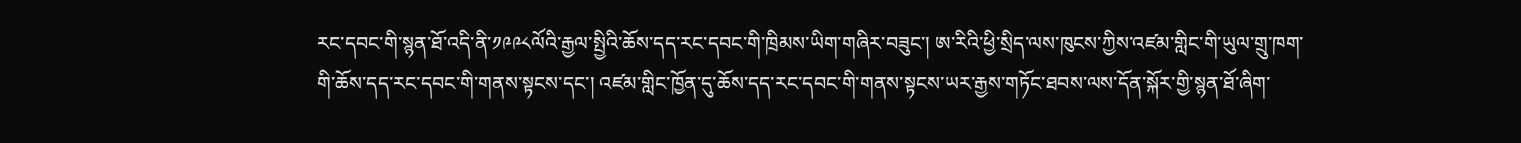རང་དབང་གི་སྙན་ཐོ་འདི་ནི་༡༩༩༨ལོའི་རྒྱལ་སྤྱིའི་ཆོས་དད་རང་དབང་གི་ཁྲིམས་ཡིག་གཞིར་བཟུང་། ཨ་རིའི་ཕྱི་སྲིད་ལས་ཁུངས་ཀྱིས་འཛམ་གླིང་གི་ཡུལ་གྲུ་ཁག་གི་ཆོས་དད་རང་དབང་གི་གནས་སྟངས་དང་། འཛམ་གླིང་ཁྱོན་དུ་ཆོས་དད་རང་དབང་གི་གནས་སྟངས་ཡར་རྒྱས་གཏོང་ཐབས་ལས་དོན་སྐོར་གྱི་སྙན་ཐོ་ཞིག་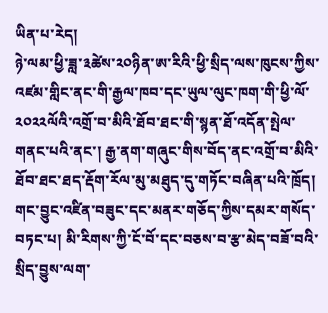ཡིན་པ་རེད།
ཉེ་ལམ་ཕྱི་ཟླ་༣ཚེས་༢༠ཉིན་ཨ་རིའི་ཕྱི་སྲིད་ལས་ཁུངས་ཀྱིས་འཛམ་གླིང་ནང་གི་རྒྱལ་ཁབ་དང་ཡུལ་ལུང་ཁག་གི་ཕྱི་ལོ་༢༠༢༢ལོའི་འགྲོ་བ་མིའི་ཐོབ་ཐང་གི་སྙན་ཐོ་འདོན་སྤེལ་གནང་པའི་ནང་། རྒྱ་ནག་གཞུང་གིས་བོད་ནང་འགྲོ་བ་མིའི་ཐོབ་ཐང་ཐད་རྡོག་རོལ་མུ་མཐུད་དུ་གཏོང་བཞིན་པའི་ཁྲོད། གང་བྱུང་འཛིན་བཟུང་དང་མནར་གཅོད་ཀྱིས་དམར་གསོད་བཏང་པ། མི་རིགས་ཀྱི་ངོ་བོ་དང་བཅས་བ་རྩ་མེད་བཟོ་བའི་སྲིད་བྱུས་ལག་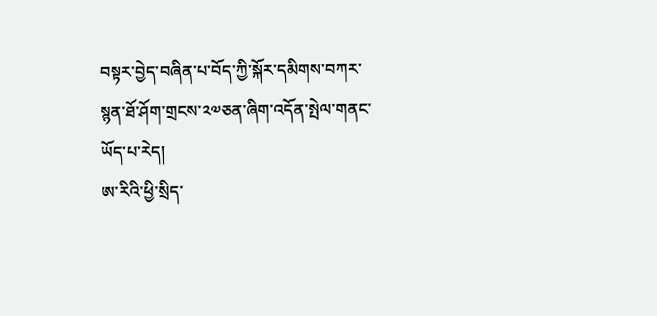བསྟར་བྱེད་བཞིན་པ་བོད་ཀྱི་སྐོར་དམིགས་བཀར་སྙན་ཐོ་ཤོག་གྲངས་༢༧ཅན་ཞིག་འདོན་སྤེལ་གནང་ཡོད་པ་རེད།
ཨ་རིའི་ཕྱི་སྲིད་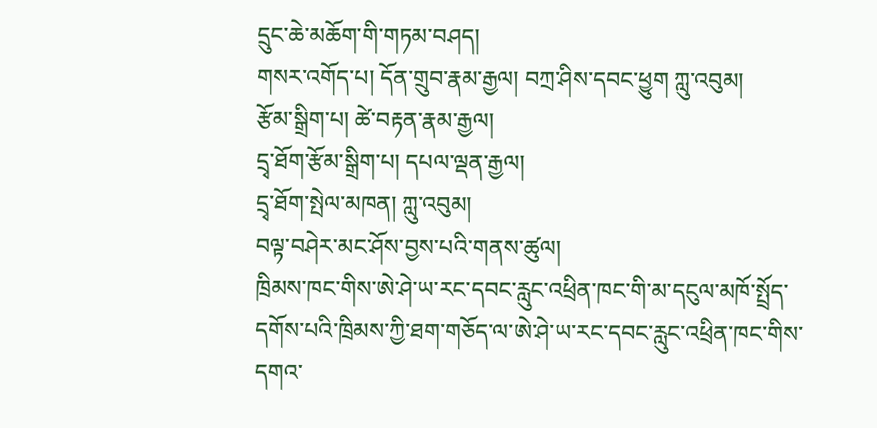དྲུང་ཆེ་མཆོག་གི་གཏམ་བཤད།
གསར་འགོད་པ། དོན་གྲུབ་རྣམ་རྒྱལ། བཀྲ་ཤིས་དབང་ཕྱུག ཀླུ་འབུམ།
རྩོམ་སྒྲིག་པ། ཚེ་བརྟན་རྣམ་རྒྱལ།
དྲྭ་ཐོག་རྩོམ་སྒྲིག་པ། དཔལ་ལྡན་རྒྱལ།
དྲྭ་ཐོག་སྤེལ་མཁན། ཀླུ་འབུམ།
བལྟ་བཤེར་མང་ཤོས་བྱས་པའི་གནས་ཚུལ།
ཁྲིམས་ཁང་གིས་ཨེ་ཤེ་ཡ་རང་དབང་རླུང་འཕྲིན་ཁང་གི་མ་དངུལ་མཁོ་སྤྲོད་དགོས་པའི་ཁྲིམས་ཀྱི་ཐག་གཅོད་ལ་ཨེ་ཤེ་ཡ་རང་དབང་རླུང་འཕྲིན་ཁང་གིས་དགའ་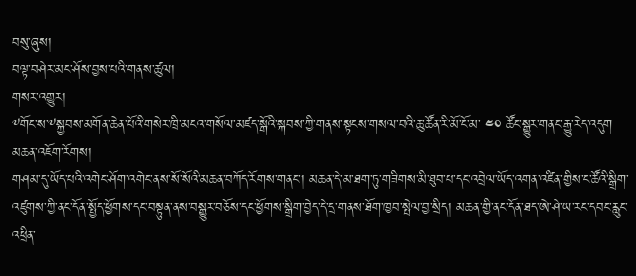བསུ་ཞུས།
བལྟ་བཤེར་མང་ཤོས་བྱས་པའི་གནས་ཚུལ།
གསར་འགྱུར།
༸གོང་ས་༸སྐྱབས་མགོན་ཆེན་པོའི་གསེར་ཁྲི་མངའ་གསོལ་མཛད་སྒོའི་སྐབས་ཀྱི་གནས་སྟངས་གསལ་བའི་ཆུ་ཚོན་རི་མོ་ངོ་མ་ ༤༠ ཚོང་སྒྱུར་གནང་རྒྱུ་རེད་འདུག
མཆན་འཇོག་རོགས།
གཤམ་དུ་ཡོད་པའི་འགེང་ཤོག་འགེང་ནས་སོ་སོའི་མཆན་བཀོད་རོགས་གནང་། མཆན་དེ་མ་ཐག་ཏུ་གཟིགས་མི་ཐུབ་པ་དང་འབྲེལ་ཡོད་འགན་འཛིན་གྱིས་ང་ཚོའི་སྒྲིག་འཛུགས་ཀྱི་ནང་དོན་སྤྱོད་ཕྱོགས་དང་བསྟུན་ནས་བསྒྱུར་བཅོས་དང་ཕྱོགས་སྒྲིག་བྱེད་དེ་དྲ་གནས་ཐོག་ཁྱབ་སྤེལ་བྱ་སྲིད། མཆན་གྱི་ནང་དོན་ཐད་ཨེ་ཤེ་ཡ་རང་དབང་རླུང་འཕྲིན་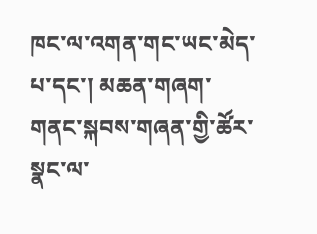ཁང་ལ་འགན་གང་ཡང་མེད་པ་དང་། མཆན་གཞག་གནང་སྐབས་གཞན་གྱི་ཚོར་སྣང་ལ་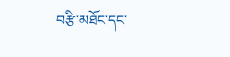བརྩི་མཐོང་དང་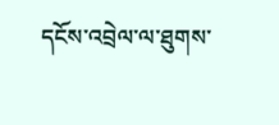དངོས་འབྲེལ་ལ་ཐུགས་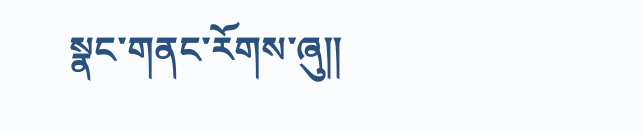སྣང་གནང་རོགས་ཞུ༎